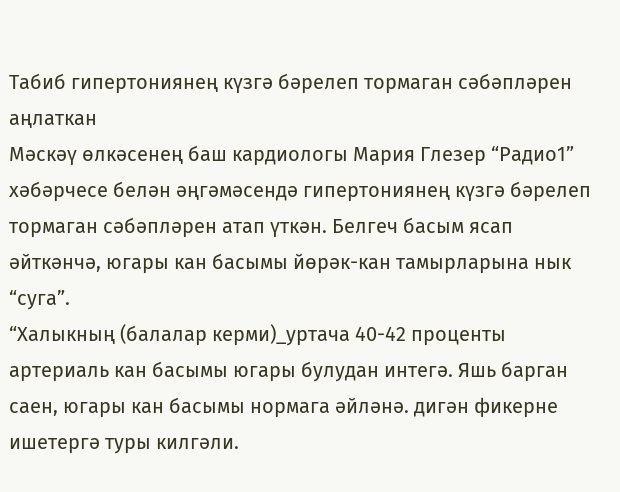Табиб гипертониянең күзгә бәрелеп тормаган сәбәпләрен аңлаткан
Мәскәү өлкәсенең баш кардиологы Мария Глезер “Радио1” хәбәрчесе белән әңгәмәсендә гипертониянең күзгә бәрелеп тормаган сәбәпләрен атап үткән. Белгеч басым ясап әйткәнчә, югары кан басымы йөрәк-кан тамырларына нык “суга”.
“Халыкның (балалар керми)_уртача 40-42 проценты артериаль кан басымы югары булудан интегә. Яшь барган саен, югары кан басымы нормага әйләнә. дигән фикерне ишетергә туры килгәли.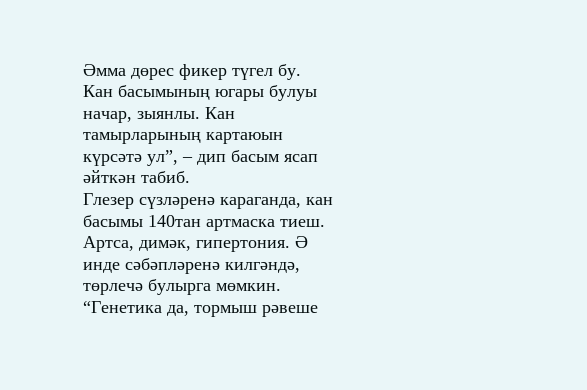Әмма дөрес фикер түгел бу. Кан басымының югары булуы начар, зыянлы. Кан тамырларының картаюын күрсәтә ул”, – дип басым ясап әйткән табиб.
Глезер сүзләренә караганда, кан басымы 140тан артмаска тиеш. Артса, димәк, гипертония. Ә инде сәбәпләренә килгәндә, төрлечә булырга мөмкин.
“Генетика да, тормыш рәвеше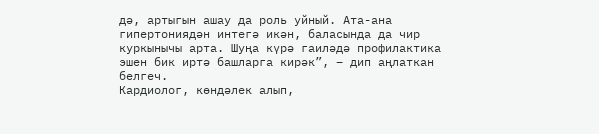дә, артыгын ашау да роль уйный. Ата-ана гипертониядән интегә икән, баласында да чир куркынычы арта. Шуңа күрә гаиләдә профилактика эшен бик иртә башларга кирәк”, – дип аңлаткан белгеч.
Кардиолог, көндәлек алып,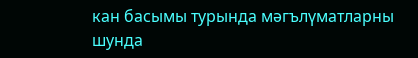кан басымы турында мәгълүматларны шунда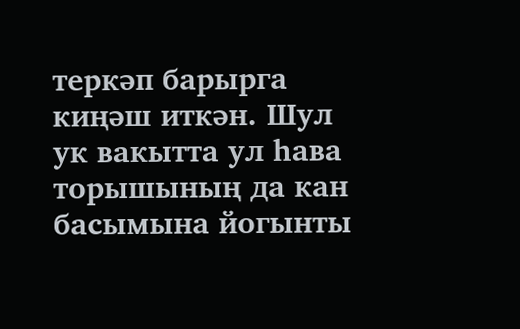теркәп барырга киңәш иткән. Шул ук вакытта ул һава торышының да кан басымына йогынты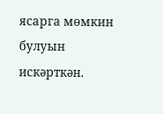ясарга мөмкин булуын искәрткән.